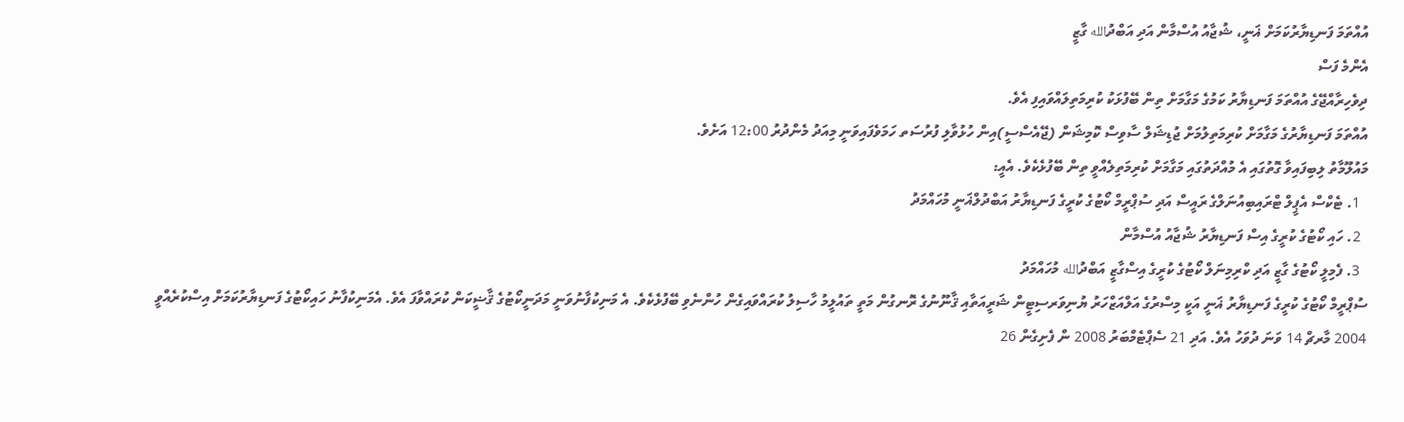އުއްތަމަ ފަނޑިޔާރުކަމަށް ޣަނީ، ޝުޖާއު އުސްމާން އަދި އަބްދުالله ގާޒީ
އެންމެ ފަސް
ދިވެހިރާއްޖޭގެ އުއްތަމަ ފަނޑިޔާރު ކަމުގެ މަގާމަށް ތިން ބޭފުޅަކު ކުރިމަތިލައްވައިފި އެވެ.
އުއްތަމަ ފަނޑިޔާރުގެ މަގާމަށް ކުރިމަތިލުމަށް ޖުޑިޝަލް ސާވިސް ކޮމިޝަން (ޖޭއެސްސީ)އިން ހުޅުވާލި ފުރުސަތ ހަމަވެފައިވަނީ މިއަދު މެންދުރު 12:00 އަށެވެ.
މައުލޫމާތު ލިބިފައިވާ ގޮތުގައި އެ މުއްދަތުގައި މަގާމަށް ކުރިމަތިލެއްވީ ތިން ބޭފުޅެކެވެ. އެއީ:
  1. ޓެކްސް އެޕީލް ޓްރައިބިއުނަލްގެ ރައީސް އަދި ސުޕްރީމް ކޯޓުގެ ކުރީގެ ފަނޑިޔާރު އަބްދުލްޣަނީ މުހައްމަދު
  2. ހައި ކޯޓުގެ ކުރީގެ އިސް ފަނޑިޔާރު ޝުޖާއު އުސްމާން
  3. ފެމިލީ ކޯޓުގެ ގާޒީ އަދި ކްރިމިނަލް ކޯޓުގެ ކުރީގެ އިސްގާޒީ އަބްދުالله މުހައްމަދު
ސުޕްރީމް ކޯޓުގެ ކުރީގެ ފަނޑިޔާރު ޣަނީ އަކީ މިސްރުގެ އަލްއަޒްހަރު ޔުނިވަރސިޓީން ޝަރީއަތާއި ޤާނޫނުގެ ރޮނގުން މަތީ ތައުލީމު ހާސިލު ކުރައްވައިގެން ހުންނެވި ބޭފުޅެކެވެ. އެ މަނިކުފާނުވަނީ މަދަނީކޯޓުގެ ޤާޟީކަން ކުރައްވާފަ އެވެ. އެމަނިކުފާނު ހައިކޯޓުގެ ފަނޑިޔާރުކަމަށް އިސްކުރެއްވީ 2004 މާރޗް 14 ވަނަ ދުވަހު އެވެ. އަދި 21 ސެޕްޓެމްބަރު 2008 ން ފެށިގެން 26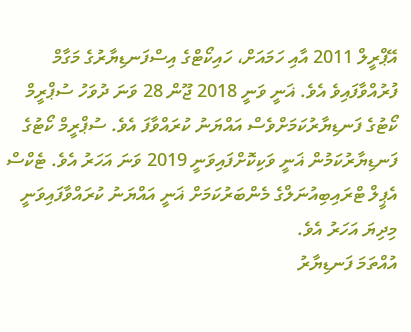އޭޕްރީލް 2011 އާއި ހަމައަށް، ހައިކޯޓްގެ އިސްފަނޑިޔާރުގެ މަގާމް ފުރުއްވާފައިވެ އެވެ. ޣަނީ ވަނީ 2018 ޖޫން 28 ވަނަ ދުވަހު ސުޕްރީމް ކޯޓުގެ ފަނޑިޔާރުކަމަށްވެސް އައްޔަނު ކުރައްވާފަ އެވެ. ސުޕްރީމް ކޯޓުގެ ފަނޑިޔާރުކަމުން ޣަނީ ވަކިކޮށްފައިވަނީ 2019 ވަނަ އަހަރު އެވެ. ޓެކްސް އެޕީލް ޓްރައިބިއުނަލްގެ މެންބަރުކަމަށް ޣަނީ އައްޔަނު ކުރައްވާފައިވަނީ މިދިޔަ އަހަރު އެވެ.
އުއްތަމަ ފަނޑިޔާރު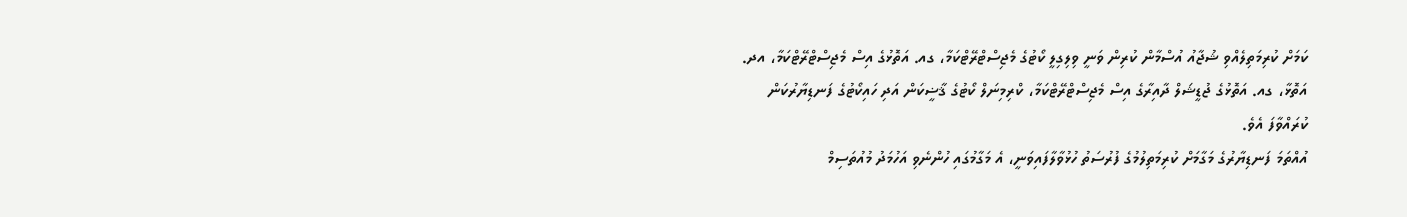ކަމަށް ކުރިމަތިލެއްވި ޝުޖާއު އުސްމާން ކުރިން ވަނީ ވިލިގިލީ ކޯޓުގެ މެޖިސްޓްރޭޓްކަމާ، ގއ. އަތޮޅުގެ އިސް މެޖިސްޓްރޭޓްކަމާ، އދ. އަތޮޅާ، ގއ. އަތޮޅުގެ ޖުޑީޝަލް ދާއިރާގެ އިސް މެޖިސްޓްރޭޓްކަމާ، ކްރިމިނަލް ކޯޓުގެ ޤާޟީކަން އަދި ހައިކޯޓުގެ ފަނޑިޔާރުކަން ކުރައްވާފަ އެވެ.
އުއްތަމަ ފަނޑިޔާރުގެ މަގާމަށް ކުރިމަތިލުމުގެ ފުރުސަތު ހުޅުވާލާފައިވަނީ، އެ މަގާމުގައި ހުންނެވި އަހުމަދު މުއުތަސިމް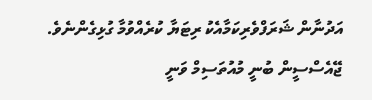އަދުނާން ޝަރަފްވެރިކަމާއެކު ރިޓަޔާ ކުރެއްވުމާ ގުޅިގެންނެވެ. ޖޭއެސްސީން ބުނީ މުއުތަސިމް ވަނީ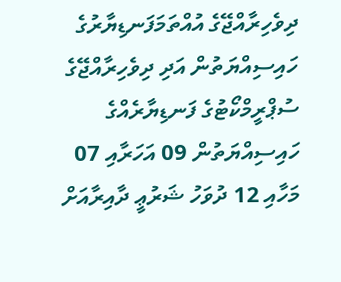ދިވެހިރާއްޖޭގެ އުއްތަމަފަނޑިޔާރުގެ ހައިސިއްޔަތުން އަދި ދިވެހިރާއްޖޭގެ ސުޕްރީމްކޯޓުގެ ފަނޑިޔާރެއްގެ ހައިސިއްޔަތުން 09 އަހަރާއި 07 މަހާއި 12 ދުވަހު ޝަރުޢީ ދާއިރާއަށް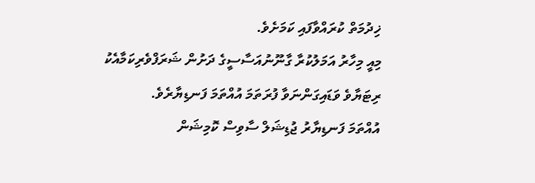ޚިދުމަތް ކުރައްވާފައި ކަމަށެވެ.
މިއީ މިހާރު އަމަލުކުރާ ގާނޫނުއަސާސީގެ ދަށުން ޝަރަފްވެރިކަމާއެކު ރިޓަޔާވެ ވަޑައިގަންނަވާ ފުރަތަމަ އުއްތަމަ ފަނޑިޔާރެވެ.
އުއްތަމަ ފަނޑިޔާރު ޖުޑިޝަލް ސާވިސް ކޮމިޝަން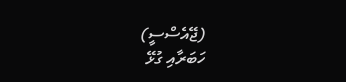(ޖޭއެސްސީ)
ހަބަރާއި ގުޅޭ